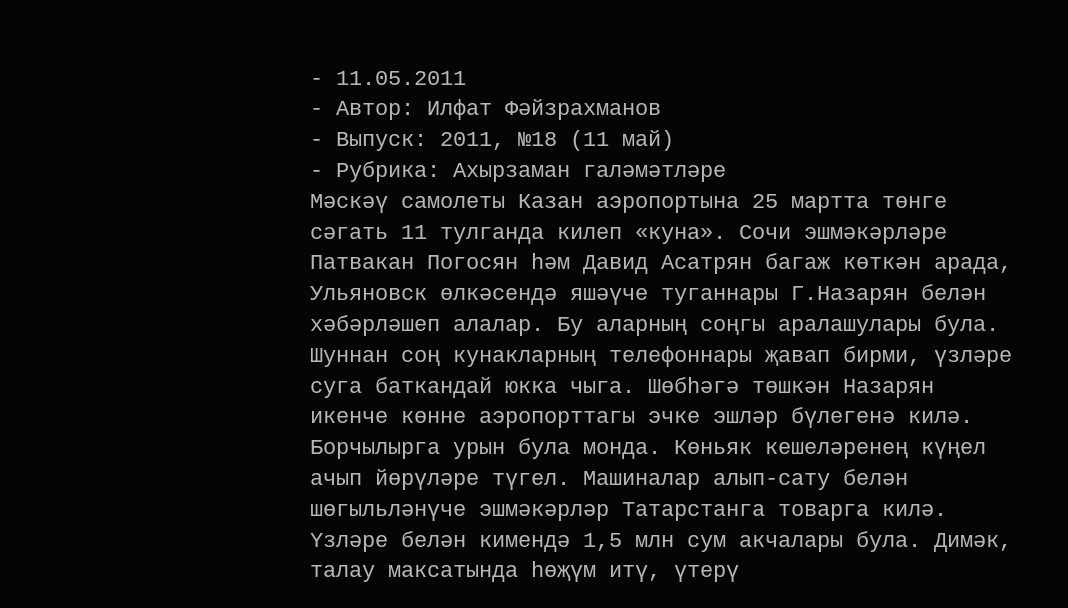- 11.05.2011
- Автор: Илфат Фәйзрахманов
- Выпуск: 2011, №18 (11 май)
- Рубрика: Ахырзаман галәмәтләре
Мәскәү самолеты Казан аэропортына 25 мартта төнге сәгать 11 тулганда килеп «куна». Сочи эшмәкәрләре Патвакан Погосян һәм Давид Асатрян багаж көткән арада, Ульяновск өлкәсендә яшәүче туганнары Г.Назарян белән хәбәрләшеп алалар. Бу аларның соңгы аралашулары була. Шуннан соң кунакларның телефоннары җавап бирми, үзләре суга баткандай юкка чыга. Шөбһәгә төшкән Назарян икенче көнне аэропорттагы эчке эшләр бүлегенә килә.
Борчылырга урын була монда. Көньяк кешеләренең күңел ачып йөрүләре түгел. Машиналар алып-сату белән шөгыльләнүче эшмәкәрләр Татарстанга товарга килә. Үзләре белән кимендә 1,5 млн сум акчалары була. Димәк, талау максатында һөҗүм итү, үтерү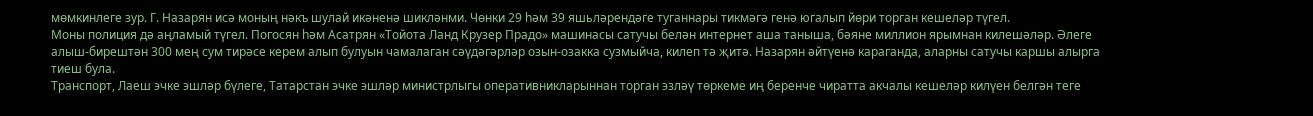мөмкинлеге зур. Г. Назарян исә моның нәкъ шулай икәненә шикләнми. Чөнки 29 һәм 39 яшьләрендәге туганнары тикмәгә генә югалып йөри торган кешеләр түгел.
Моны полиция дә аңламый түгел. Погосян һәм Асатрян «Тойота Ланд Крузер Прадо» машинасы сатучы белән интернет аша таныша, бәяне миллион ярымнан килешәләр. Әлеге алыш-бирештән 300 мең сум тирәсе керем алып булуын чамалаган сәүдәгәрләр озын-озакка сузмыйча, килеп тә җитә. Назарян әйтүенә караганда, аларны сатучы каршы алырга тиеш була.
Транспорт, Лаеш эчке эшләр бүлеге, Татарстан эчке эшләр министрлыгы оперативникларыннан торган эзләү төркеме иң беренче чиратта акчалы кешеләр килүен белгән теге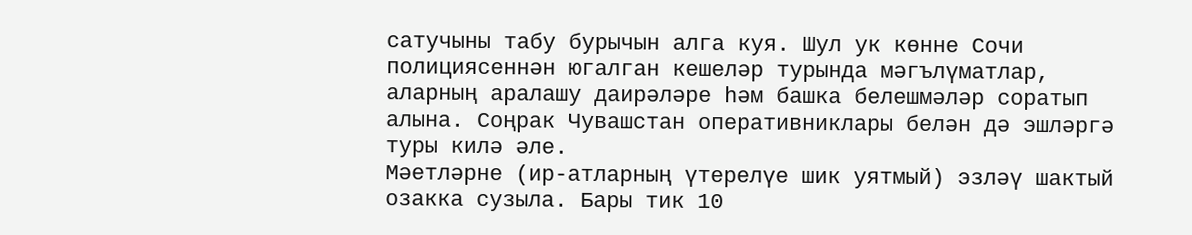сатучыны табу бурычын алга куя. Шул ук көнне Сочи полициясеннән югалган кешеләр турында мәгълүматлар, аларның аралашу даирәләре һәм башка белешмәләр соратып алына. Соңрак Чувашстан оперативниклары белән дә эшләргә туры килә әле.
Мәетләрне (ир-атларның үтерелүе шик уятмый) эзләү шактый озакка сузыла. Бары тик 10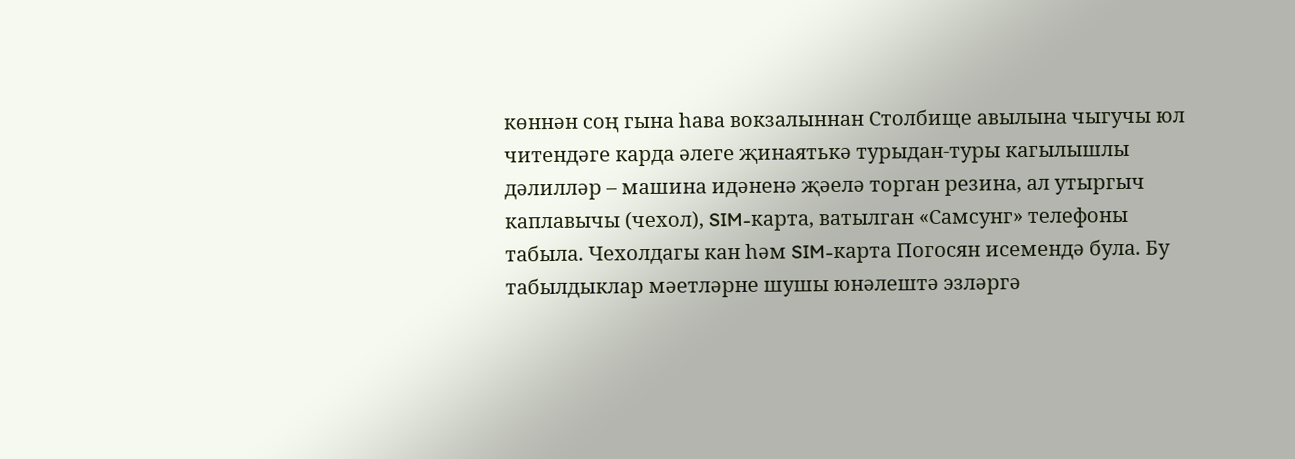көннән соң гына һава вокзалыннан Столбище авылына чыгучы юл читендәге карда әлеге җинаятькә турыдан-туры кагылышлы дәлилләр – машина идәненә җәелә торган резина, ал утыргыч каплавычы (чехол), SIM-карта, ватылган «Самсунг» телефоны табыла. Чехолдагы кан һәм SIM-карта Погосян исемендә була. Бу табылдыклар мәетләрне шушы юнәлештә эзләргә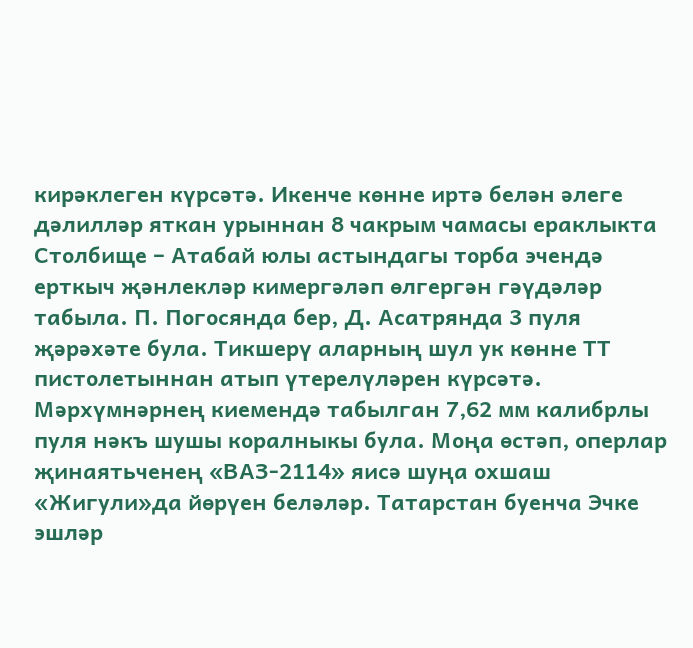кирәклеген күрсәтә. Икенче көнне иртә белән әлеге дәлилләр яткан урыннан 8 чакрым чамасы ераклыкта Столбище – Атабай юлы астындагы торба эчендә ерткыч җәнлекләр кимергәләп өлгергән гәүдәләр табыла. П. Погосянда бер, Д. Асатрянда 3 пуля җәрәхәте була. Тикшерү аларның шул ук көнне ТТ пистолетыннан атып үтерелүләрен күрсәтә. Мәрхүмнәрнең киемендә табылган 7,62 мм калибрлы пуля нәкъ шушы коралныкы була. Моңа өстәп, оперлар җинаятьченең «ВАЗ-2114» яисә шуңа охшаш «Жигули»да йөрүен беләләр. Татарстан буенча Эчке эшләр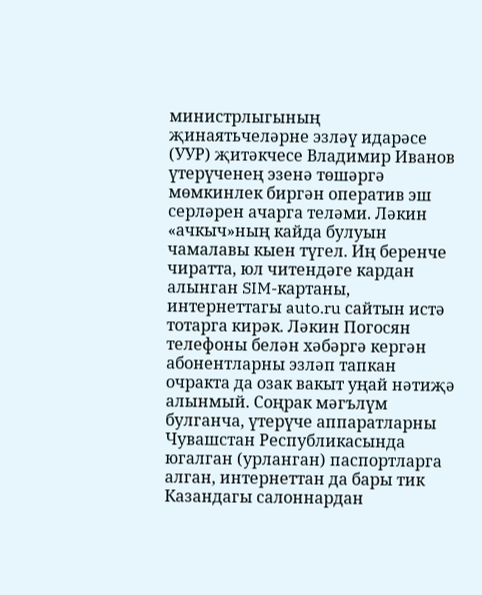министрлыгының җинаятьчеләрне эзләү идарәсе (УУР) җитәкчесе Владимир Иванов үтерүченең эзенә төшәргә мөмкинлек биргән оператив эш серләрен ачарга теләми. Ләкин «ачкыч»ның кайда булуын чамалавы кыен түгел. Иң беренче чиратта, юл читендәге кардан алынган SIM-картаны, интернеттагы auto.ru сайтын истә тотарга кирәк. Ләкин Погосян телефоны белән хәбәргә кергән абонентларны эзләп тапкан очракта да озак вакыт уңай нәтиҗә алынмый. Соңрак мәгълүм булганча, үтерүче аппаратларны Чувашстан Республикасында югалган (урланган) паспортларга алган, интернеттан да бары тик Казандагы салоннардан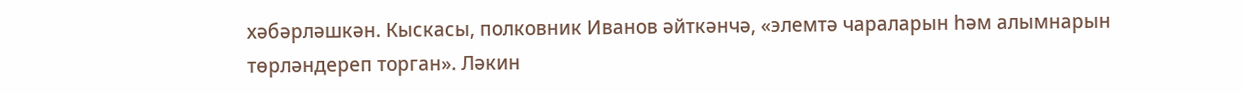хәбәрләшкән. Кыскасы, полковник Иванов әйткәнчә, «элемтә чараларын һәм алымнарын төрләндереп торган». Ләкин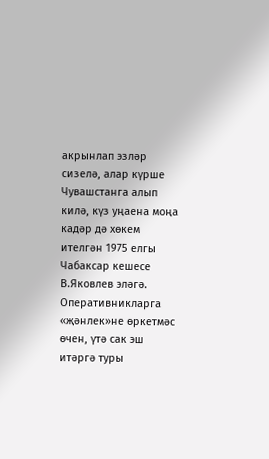акрынлап эзләр сизелә, алар күрше Чувашстанга алып килә, күз уңаена моңа кадәр дә хөкем ителгән 1975 елгы Чабаксар кешесе В.Яковлев эләгә.
Оперативникларга «җәнлек»не өркетмәс өчен, үтә сак эш итәргә туры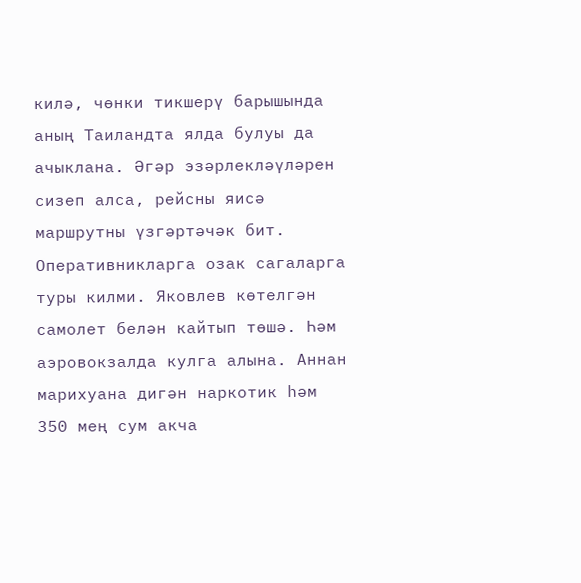килә, чөнки тикшерү барышында аның Таиландта ялда булуы да ачыклана. Әгәр эзәрлекләүләрен сизеп алса, рейсны яисә маршрутны үзгәртәчәк бит. Оперативникларга озак сагаларга туры килми. Яковлев көтелгән самолет белән кайтып төшә. Һәм аэровокзалда кулга алына. Аннан марихуана дигән наркотик һәм 350 мең сум акча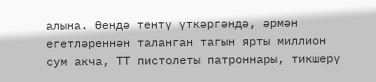алына. Өендә тентү үткәргәндә, әрмән егетләреннән таланган тагын ярты миллион сум акча, ТТ пистолеты патроннары, тикшерү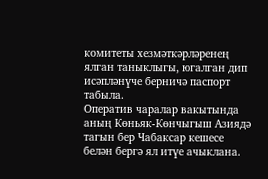комитеты хезмәткәрләренең ялган таныклыгы, югалган дип исәпләнүче берничә паспорт табыла.
Оператив чаралар вакытында аның Көньяк-Көнчыгыш Азиядә тагын бер Чабаксар кешесе белән бергә ял итүе ачыклана.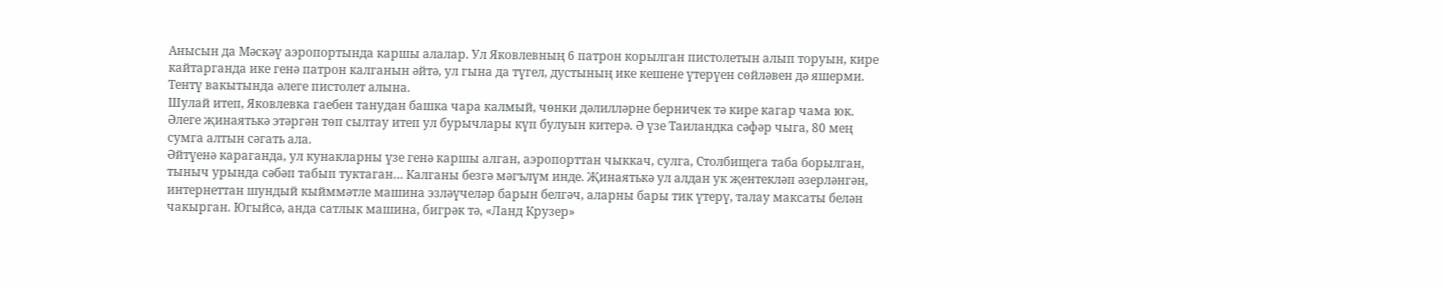Анысын да Мәскәү аэропортында каршы алалар. Ул Яковлевның 6 патрон корылган пистолетын алып торуын, кире кайтарганда ике генә патрон калганын әйтә, ул гына да түгел, дустының ике кешене үтерүен сөйләвен дә яшерми. Тентү вакытында әлеге пистолет алына.
Шулай итеп, Яковлевка гаебен танудан башка чара калмый, чөнки дәлилләрне берничек тә кире кагар чама юк. Әлеге җинаятькә этәргән төп сылтау итеп ул бурычлары күп булуын китерә. Ә үзе Таиландка сәфәр чыга, 80 мең сумга алтын сәгать ала.
Әйтүенә караганда, ул кунакларны үзе генә каршы алган, аэропорттан чыккач, сулга, Столбищега таба борылган, тыныч урында сәбәп табып туктаган… Калганы безгә мәгълүм инде. Җинаятькә ул алдан ук җентекләп әзерләнгән, интернеттан шундый кыйммәтле машина эзләүчеләр барын белгәч, аларны бары тик үтерү, талау максаты белән чакырган. Югыйсә, анда сатлык машина, бигрәк тә, «Ланд Крузер»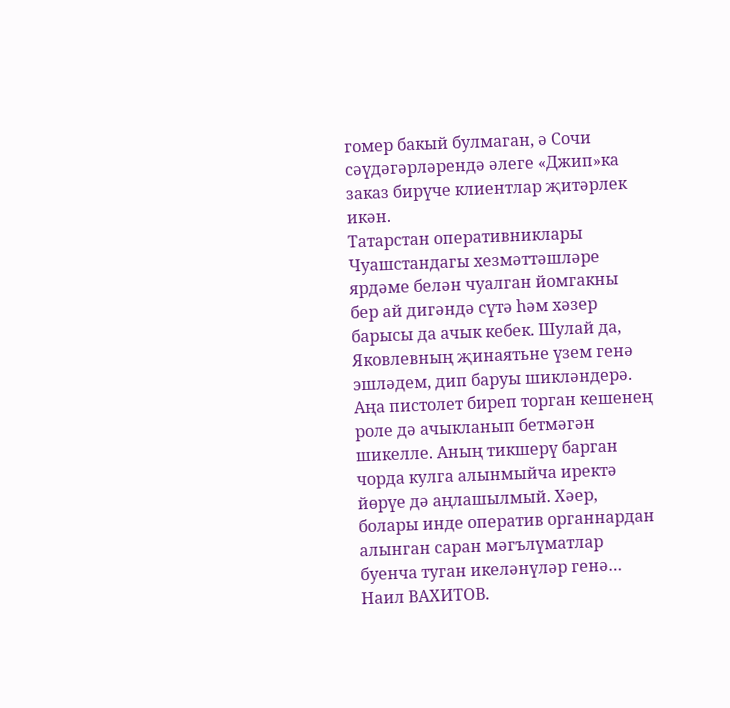гомер бакый булмаган, ә Сочи сәүдәгәрләрендә әлеге «Джип»ка заказ бирүче клиентлар җитәрлек икән.
Татарстан оперативниклары Чуашстандагы хезмәттәшләре ярдәме белән чуалган йомгакны бер ай дигәндә сүтә һәм хәзер барысы да ачык кебек. Шулай да, Яковлевның җинаятьне үзем генә эшләдем, дип баруы шикләндерә. Аңа пистолет биреп торган кешенең роле дә ачыкланып бетмәгән шикелле. Аның тикшерү барган чорда кулга алынмыйча иректә йөрүе дә аңлашылмый. Хәер, болары инде оператив органнардан алынган саран мәгълүматлар буенча туган икеләнүләр генә…
Наил ВАХИТОВ.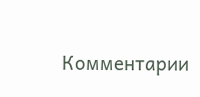Комментарии